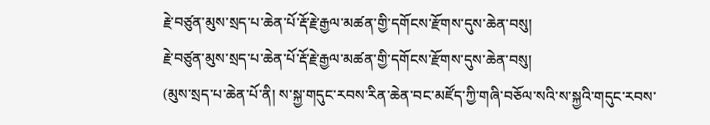རྗེ་བཙུན་མུས་སྲད་པ་ཆེན་པོ་རྡོ་རྗེ་རྒྱལ་མཚན་གྱི་དགོངས་རྫོགས་དུས་ཆེན་བསུ།
རྗེ་བཙུན་མུས་སྲད་པ་ཆེན་པོ་རྡོ་རྗེ་རྒྱལ་མཚན་གྱི་དགོངས་རྫོགས་དུས་ཆེན་བསུ།
(མུས་སྲད་པ་ཆེན་པོ་ནི། ས་སྐྱ་གདུང་རབས་རིན་ཆེན་བང་མཛོད་ཀྱི་གཞི་བཅོལ་སའི་ས་སྐྱའི་གདུང་རབས་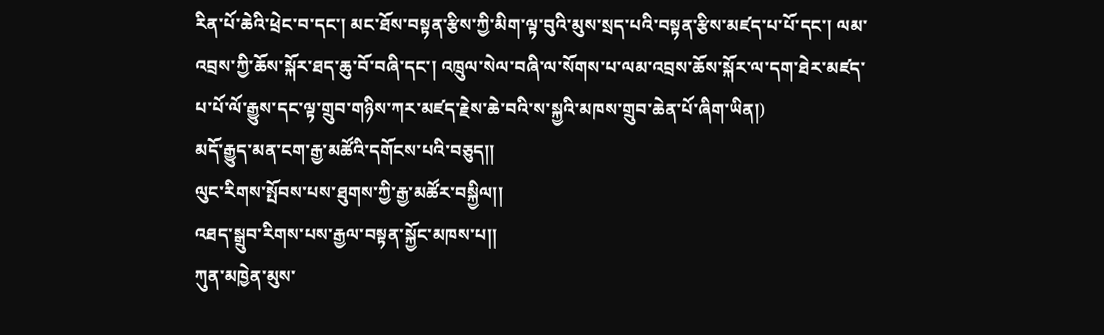རིན་པོ་ཆེའི་ཕྲེང་བ་དང་། མང་ཐོས་བསྟན་རྩིས་ཀྱི་མིག་ལྟ་བུའི་མུས་སྲད་པའི་བསྟན་རྩིས་མཛད་པ་པོ་དང་། ལམ་འབྲས་ཀྱི་ཆོས་སྐོར་ཐད་ཆུ་བོ་བཞི་དང་། འཁྲུལ་སེལ་བཞི་ལ་སོགས་པ་ལམ་འབྲས་ཆོས་སྐོར་ལ་དག་ཐེར་མཛད་པ་པོ་ལོ་རྒྱུས་དང་ལྟ་གྲུབ་གཉིས་ཀར་མཛད་རྗེས་ཆེ་བའི་ས་སྐྱའི་མཁས་གྲུབ་ཆེན་པོ་ཞིག་ཡིན།)
མདོ་རྒྱུད་མན་ངག་རྒྱ་མཚོའི་དགོངས་པའི་བཅུད།།
ལུང་རིགས་སྤོབས་པས་ཐུགས་ཀྱི་རྒྱ་མཚོར་བསྐྱིལ།།
འཐད་སྒྲུབ་རིགས་པས་རྒྱལ་བསྟན་སྐྱོང་མཁས་པ།།
ཀུན་མཁྱེན་མུས་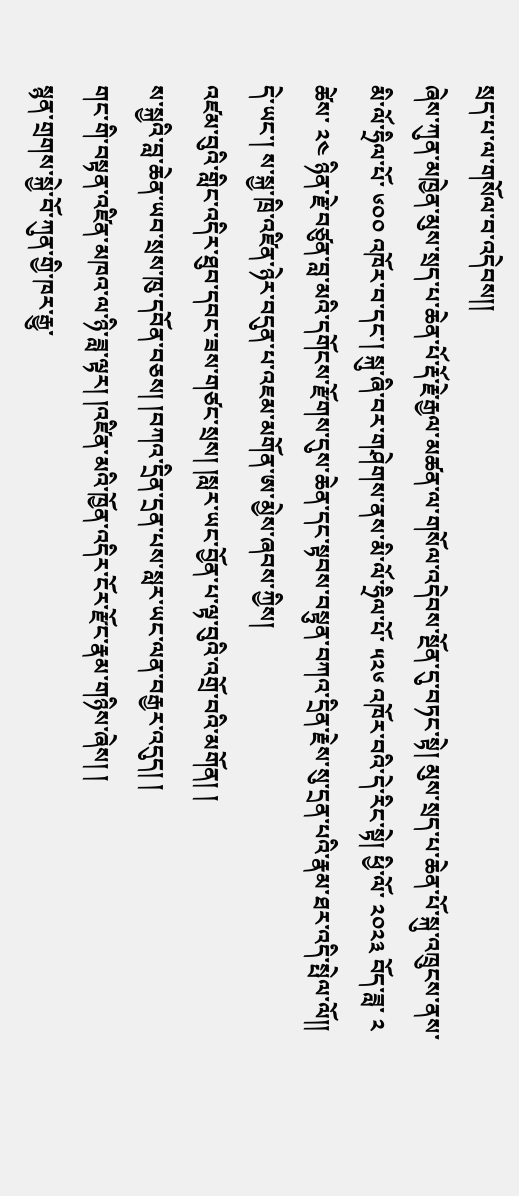སྲད་པ་ལ་གསོལ་བ་འདེབས།།
ཞེས་ཀུན་མཁྱེན་མུས་སྲད་པ་ཆེན་པོ་རྡོ་རྗེ་རྒྱལ་མཚན་ལ་གསོལ་འདེབས་སྔོན་དུ་བཏང་སྟེ། མུས་སྲད་པ་ཆེན་པོ་སྐུ་འཁྲུངས་ནས་མི་ལོ་ཧྲིལ་པོ་ ༦༠༠ འཁོར་བ་དང་། སྐུ་ཞི་བར་གཤེགས་ནས་མི་ལོ་ཧྲིལ་པོ་ ༥༢༦ འཁོར་བའི་དེ་རིང་སྟེ། ཕྱི་ལོ་ ༢༠༢༣ བོད་ཟླ་ ༢ ཚེས་ ༢༤ ཉིན་རྗེ་བཙུན་བླ་མའི་དགོངས་རྫོགས་དུས་ཆེན་དང་སྟབས་བསྟུན་བཀའ་དྲིན་རྗེས་སུ་དྲན་པའི་རྣམ་ཐར་འདི་སྤེལ་ལོ།།
དེ་ཡང་། ས་སྐྱ་ཁྲི་འཛིན་ཉེར་བདུན་པ་འཇམ་མགོན་ཨ་མྱེས་ཞབས་ཀྱིས།
འཛམ་བུའི་གླིང་འདིར་ཐུབ་དབང་ཟས་གཙང་སྲས། །སླར་ཡང་བྱོན་པ་ལྟ་བུའི་འགྲོ་བའི་མགོན། །
ས་སྐྱའི་བླ་ཆེན་ཡབ་སྲས་ཁུ་དབོན་བཅས། །བཀའ་དྲིན་དྲན་པས་སླར་ཡང་ལན་བརྒྱར་འདུད། །
གང་གི་བསྟན་འཛིན་མཁའ་ལ་ཉི་ཟླ་ལྟར། །འཛིན་མའི་ཁྱོན་འདིར་ངོར་རྫོང་རྣམ་གཉིས་ཞེས། །
སྙན་གྲགས་སྐྱེ་བོ་ཀུན་གྱི་ཁར་རྒྱུ་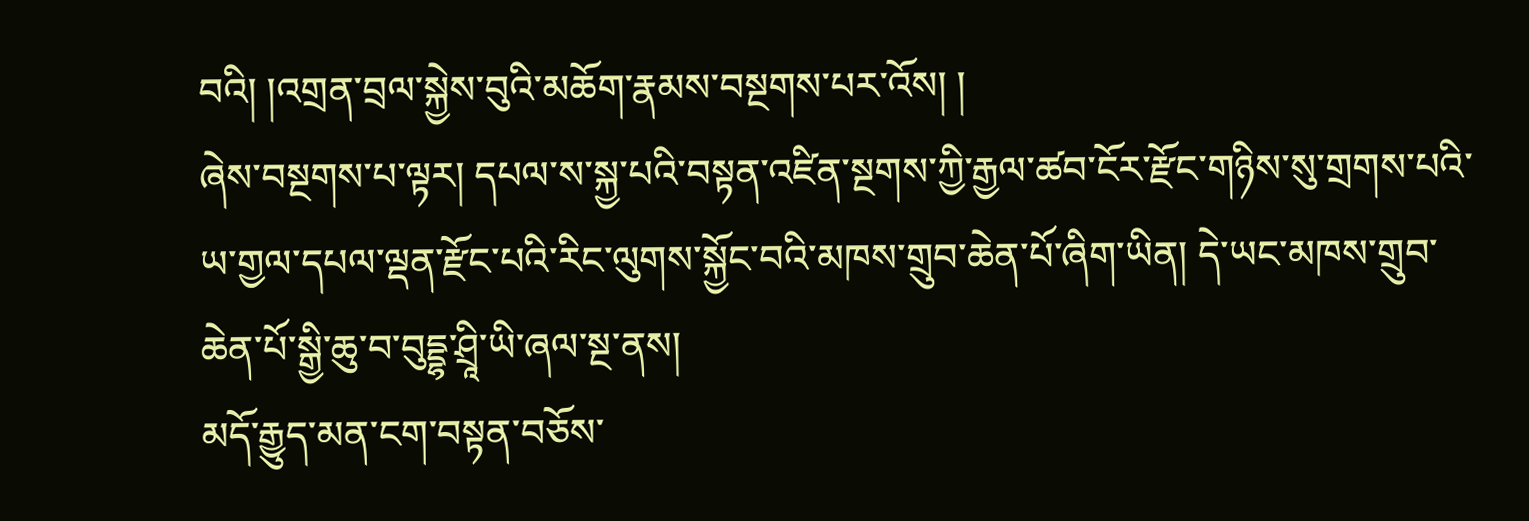བའི། །འགྲན་བྲལ་སྐྱེས་བུའི་མཆོག་རྣམས་བསྔགས་པར་འོས། །
ཞེས་བསྔགས་པ་ལྟར། དཔལ་ས་སྐྱ་པའི་བསྟན་འཛིན་སྔགས་ཀྱི་རྒྱལ་ཚབ་ངོར་རྫོང་གཉིས་སུ་གྲགས་པའི་ཡ་གྱལ་དཔལ་ལྡན་རྫོང་པའི་རིང་ལུགས་སྐྱོང་བའི་མཁས་གྲུབ་ཆེན་པོ་ཞིག་ཡིན། དེ་ཡང་མཁས་གྲུབ་ཆེན་པོ་སྒྱི་ཆུ་བ་བུདྡྷ་ཤྲཱི་ཡི་ཞལ་སྔ་ནས།
མདོ་རྒྱུད་མན་ངག་བསྟན་བཅོས་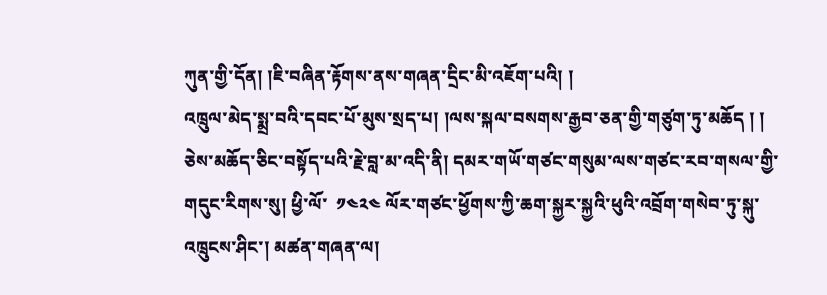ཀུན་གྱི་དོན། །ཇི་བཞིན་རྟོགས་ནས་གཞན་དྲིང་མི་འཇོག་པའི། །
འཁྲུལ་མེད་སྨྲ་བའི་དབང་པོ་མུས་སྲད་པ། །ལས་སྐལ་བསགས་རྒྱབ་ཅན་གྱི་གཙུག་ཏུ་མཆོད ། །
ཅེས་མཆོད་ཅིང་བསྟོད་པའི་རྗེ་བླ་མ་འདི་ནི། དམར་གཡོ་གཙང་གསུམ་ལས་གཙང་རབ་གསལ་གྱི་གདུང་རིགས་སུ། ཕྱི་ལོ་  ༡༤༢༤ ལོར་གཙང་ཕྱོགས་ཀྱི་ཆག་སྐྱར་སྐྱའི་ཕུའི་འབྲོག་གསེབ་ཏུ་སྐུ་འཁྲུངས་ཤིང་། མཚན་གཞན་ལ།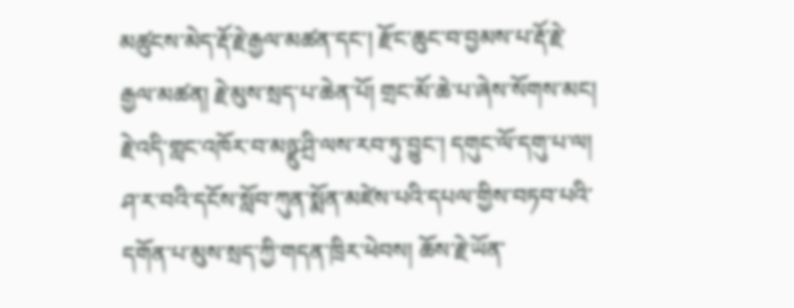མཚུངས་མེད་རྡོ་རྗེ་རྒྱལ་མཚན་དང་། རྫོང་ཆུང་བ་བྱམས་པ་རྡོ་རྗེ་རྒྱལ་མཚན། རྗེ་མུས་སྲད་པ་ཆེན་པོ། གྲང་མོ་ཆེ་པ་ཞེས་སོགས་མང། རྗེ་འདི་གླང་འཁོར་བ་མཉྫུ་ཤྲི་ལས་རབ་ཏུ་བྱུང་། དགུང་ལོ་དགུ་པ་ལ། ཤ་ར་བའི་དངོས་སློབ་ཀུན་སྨོན་མཛེས་པའི་དཔལ་གྱིས་བཏབ་པའི་དགོན་པ་མུས་སྲད་ཀྱི་གདན་ཁྲིར་ཕེབས། ཆོས་རྗེ་ཡོན་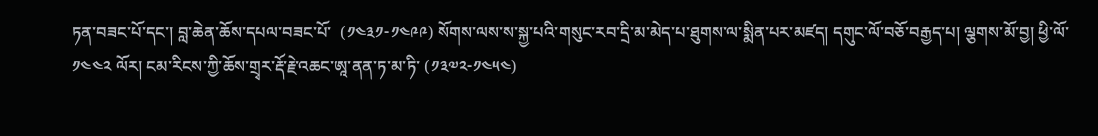ཏན་བཟང་པོ་དང་། བླ་ཆེན་ཆོས་དཔལ་བཟང་པོ་  (༡༤༣༡-༡༤༩༩) སོགས་ལས་ས་སྐྱ་པའི་གསུང་རབ་དྲི་མ་མེད་པ་ཐུགས་ལ་སྨིན་པར་མཛད། དགུང་ལོ་བཅོ་བརྒྱད་པ། ལྕགས་མོ་བྱ། ཕྱི་ལོ་ ༡༤༤༢ ལོར། ངམ་རིངས་ཀྱི་ཆོས་གྲྭར་རྡོ་རྗེ་འཆང་ཨཱ་ནན་ཏ་མ་ཏི་ (༡༣༧༢-༡༤༥༤)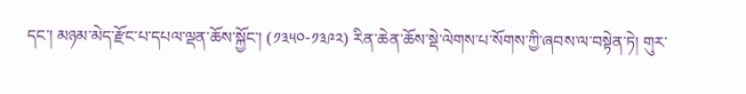དང་། མཉམ་མེད་རྫོང་པ་དཔལ་ལྡན་ཆོས་སྐྱོང་། (༡༣༥༠-༡༣༩༢) རིན་ཆེན་ཆོས་སྡེ་ལེགས་པ་སོགས་ཀྱི་ཞབས་ལ་བསྟེན་ཏེ། གུར་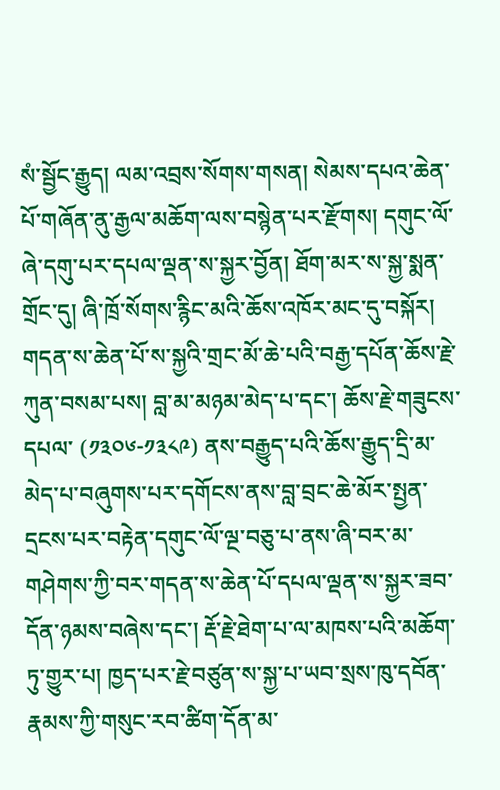སཾ་སྦྱོང་རྒྱུད། ལམ་འབྲས་སོགས་གསན། སེམས་དཔའ་ཆེན་པོ་གཞོན་ནུ་རྒྱལ་མཆོག་ལས་བསྙེན་པར་རྫོགས། དགུང་ལོ་ཞེ་དགུ་པར་དཔལ་ལྡན་ས་སྐྱར་བྱོན། ཐོག་མར་ས་སྐྱ་སྨན་གྲོང་དུ། ཞི་ཁྲོ་སོགས་རྙིང་མའི་ཆོས་འཁོར་མང་དུ་བསྐོར། གདན་ས་ཆེན་པོ་ས་སྐྱའི་གྲང་མོ་ཆེ་པའི་བརྒྱ་དཔོན་ཆོས་རྗེ་ཀུན་བསམ་པས། བླ་མ་མཉམ་མེད་པ་དང་། ཆོས་རྗེ་གཟུངས་དཔལ་ (༡༣༠༦-༡༣༨༩) ནས་བརྒྱུད་པའི་ཆོས་རྒྱུད་དྲི་མ་མེད་པ་བཞུགས་པར་དགོངས་ནས་བླ་བྲང་ཆེ་མོར་སྤྱན་དྲངས་པར་བརྟེན་དགུང་ལོ་ལྔ་བཅུ་པ་ནས་ཞི་བར་མ་གཤེགས་ཀྱི་བར་གདན་ས་ཆེན་པོ་དཔལ་ལྡན་ས་སྐྱར་ཟབ་དོན་ཉམས་བཞེས་དང་། རྡོ་རྗེ་ཐེག་པ་ལ་མཁས་པའི་མཆོག་ཏུ་གྱུར་པ། ཁྱད་པར་རྗེ་བཙུན་ས་སྐྱ་པ་ཡབ་སྲས་ཁུ་དབོན་རྣམས་ཀྱི་གསུང་རབ་ཚིག་དོན་མ་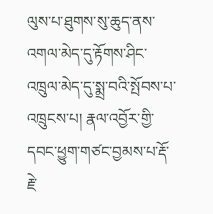ལུས་པ་ཐུགས་སུ་ཆུད་ནས་འགལ་མེད་དུ་རྟོགས་ཤིང་འཁྲུལ་མེད་དུ་སྨྲ་བའི་སྤོབས་པ་འཁྲུངས་པ། རྣལ་འབྱོར་གྱི་དབང་ཕྱུག་གཙང་བྱམས་པ་རྡོ་རྗེ་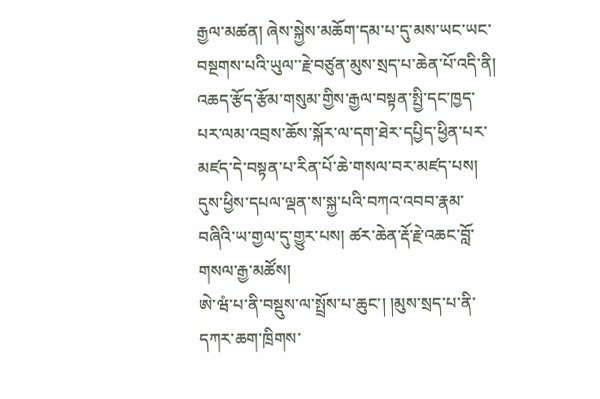རྒྱལ་མཚན། ཞེས་སྐྱེས་མཆོག་དམ་པ་དུ་མས་ཡང་ཡང་བསྔགས་པའི་ཡུལ་་རྗེ་བཙུན་མུས་སྲད་པ་ཆེན་པོ་འདི་ནི། འཆད་རྩོད་རྩོམ་གསུམ་གྱིས་རྒྱལ་བསྟན་སྤྱི་དང་ཁྱད་པར་ལམ་འབྲས་ཆོས་སྐོར་ལ་དག་ཐེར་དཔྱིད་ཕྱིན་པར་མཛད་དེ་བསྟན་པ་རིན་པོ་ཆེ་གསལ་བར་མཛད་པས། དུས་ཕྱིས་དཔལ་ལྡན་ས་སྐྱ་པའི་བཀའ་འབབ་རྣམ་བཞིའི་ཡ་གྱལ་དུ་གྱུར་པས། ཚར་ཆེན་རྡོ་རྗེ་འཆང་བློ་གསལ་རྒྱ་མཚོས།
ཨེ་ཝཾ་པ་ནི་བསྡུས་ལ་སྤྲོས་པ་ཆུང་། །མུས་སྲད་པ་ནི་དཀར་ཆག་ཁྲིགས་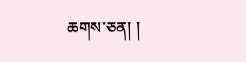ཆགས་ཅན། །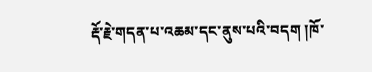རྡོ་རྗེ་གདན་པ་འཆམ་དང་ནུས་པའི་བདག །ཁོ་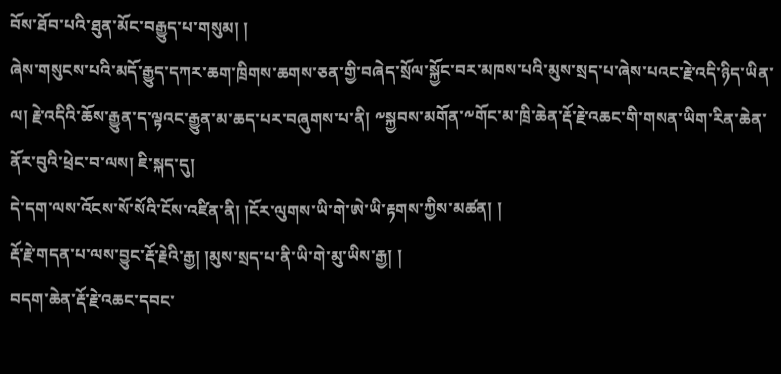བོས་ཐོབ་པའི་ཐུན་མོང་བརྒྱུད་པ་གསུམ། །
ཞེས་གསུངས་པའི་མདོ་རྒྱུད་དཀར་ཆག་ཁྲིགས་ཆགས་ཅན་གྱི་བཞེད་སྲོལ་སྐྱོང་བར་མཁས་པའི་མུས་སྲད་པ་ཞེས་པའང་རྗེ་འདི་ཉིད་ཡིན་ལ། རྗེ་འདིའི་ཆོས་རྒྱུན་ད་ལྟའང་རྒྱུན་མ་ཆད་པར་བཞུགས་པ་ནི། ༸སྐྱབས་མགོན་༸གོང་མ་ཁྲི་ཆེན་རྡོ་རྗེ་འཆང་གི་གསན་ཡིག་རིན་ཆེན་ནོར་བུའི་ཕྲེང་བ་ལས། ཇི་སྐད་དུ།
དེ་དག་ལས་འོངས་སོ་སོའི་ངོས་འཛིན་ནི། །ངོར་ལུགས་ཡི་གེ་ཨེ་ཡི་རྟགས་ཀྱིས་མཚན། །
རྡོ་རྗེ་གདན་པ་ལས་བྱུང་རྡོ་རྗེའི་རྒྱ། །མུས་སྲད་པ་ནི་ཡི་གེ་མུ་ཡིས་རྒྱ། །
བདག་ཆེན་རྡོ་རྗེ་འཆང་དབང་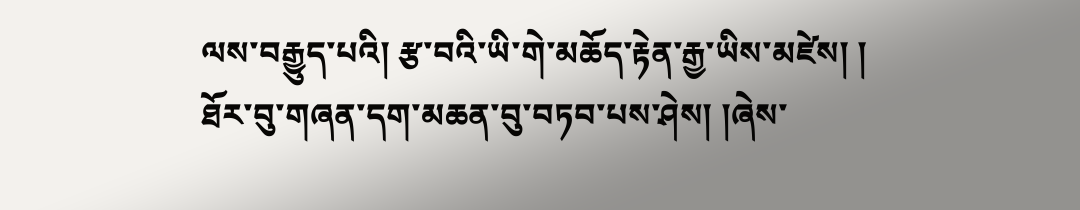ལས་བརྒྱུད་པའི། རྩ་བའི་ཡི་གེ་མཆོད་རྟེན་རྒྱ་ཡིས་མཛེས། །
ཐོར་བུ་གཞན་དག་མཆན་བུ་བཏབ་པས་ཤེས། །ཞེས་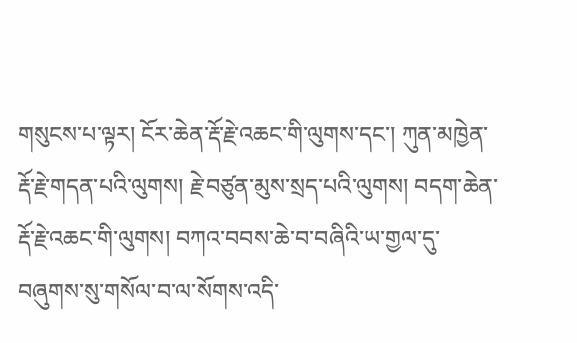གསུངས་པ་ལྟར། ངོར་ཆེན་རྡོ་རྗེ་འཆང་གི་ལུགས་དང་། ཀུན་མཁྱེན་རྡོ་རྗེ་གདན་པའི་ལུགས། རྗེ་བཙུན་མུས་སྲད་པའི་ལུགས། བདག་ཆེན་རྡོ་རྗེ་འཆང་གི་ལུགས། བཀའ་བབས་ཆེ་བ་བཞིའི་ཡ་གྱལ་དུ་བཞུགས་སུ་གསོལ་བ་ལ་སོགས་འདི་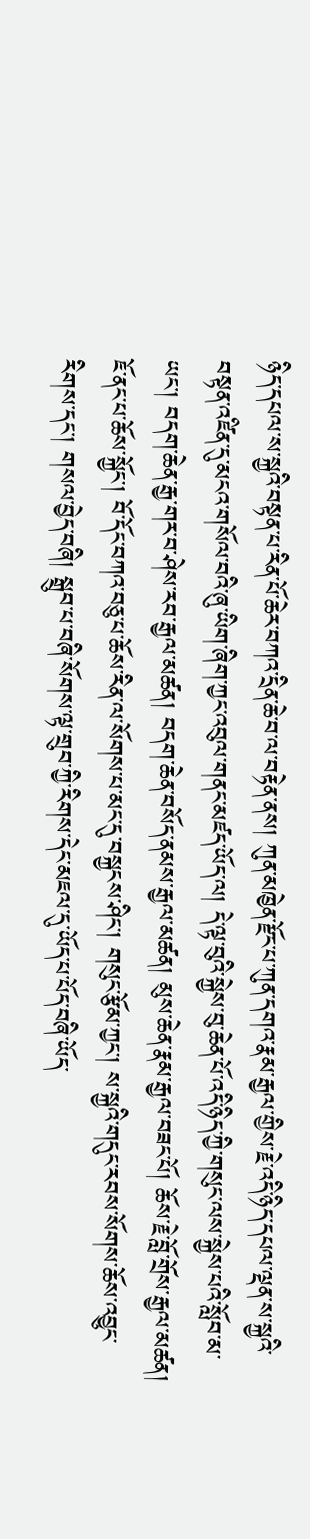ཉིད་དཔལ་ས་སྐྱའི་བསྟན་པ་རིན་པོ་ཆེར་བཀའ་དྲིན་ཆེ་བ་ལ་བརྟེན་ནས། ཀུན་མཁྱེན་རྫོང་པ་ཀུན་དགའ་རྣམ་རྒྱལ་གྱིས་རྗེ་འདི་ཉིད་དཔལ་ལྡན་ས་སྐྱའི་བསྟན་འཛིན་དུ་མངའ་གསོལ་བའི་ཞུ་ཡིག་ཞིག་ཀྱང་འབུལ་གནང་མཛད་ཡོད་ལ། དེ་ལྟ་བུའི་སྐྱེས་བུ་ཆེན་པོ་འདི་ཉིད་ཀྱི་གསུང་ལས་སྐྱེས་པའི་སློབ་མ་ཡང་། བདག་ཆེན་རྒྱ་གར་བ་ཤེས་རབ་རྒྱལ་མཚན། བདག་ཆེན་བསོད་ནམས་རྒྱལ་མཚན། མུས་ཆེན་རྣམ་རྒྱལ་བཟང་པོ། ཆོས་རྗེ་བློ་གྲོས་རྒྱལ་མཚན། ཇོ་ནང་པ་ཆོས་སྐྱོང་། བོ་དོང་བཀའ་བཅུ་པ་ཆོས་རིན་ལ་སོགས་པ་མང་དུ་བསྐྱངས་ཤིང་། གསུང་རྩོམ་ཀྱང་། ས་སྐྱའི་གདུང་རབས་སོགས་ཆོས་འབྱུང་རིགས་དང་། གསལ་བྱེད་བཞི། སྒྲུབ་པ་བཞི་སོགས་ལྟ་གྲུབ་ཀྱི་རིགས་དེང་མཇལ་དུ་ཡོད་པ་པོད་བཞི་ཡོད་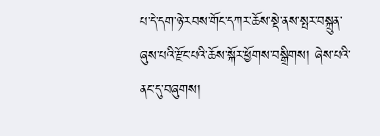པ་དེ་དག་ཉེ་རབས་གོང་དཀར་ཆོས་སྡེ་ནས་སྤར་བསྐྲུན་ཞུས་པའི་རྫོང་པའི་ཆོས་སྐོར་ཕྱོགས་བསྒྲིགས། ཞེས་པའི་ནང་དུ་བཞུགས།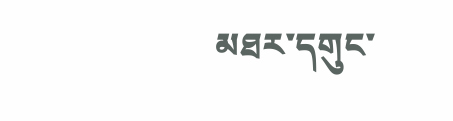མཐཪ་དགུང་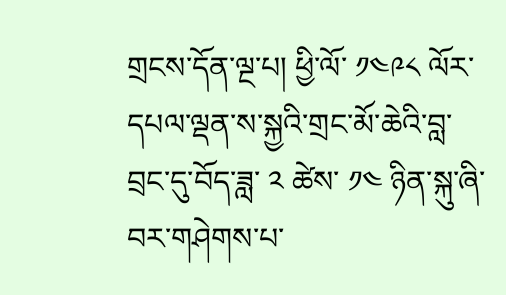གྲངས་དོན་ལྔ་པ། ཕྱི་ལོ་ ༡༤༩༨ ལོར་དཔལ་ལྡན་ས་སྐྱའི་གྲང་མོ་ཆེའི་བླ་བྲང་དུ་བོད་ཟླ་ ༢ ཚེས་ ༡༤ ཉིན་སྐུ་ཞི་བར་གཤེགས་པ་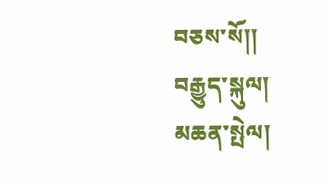བཅས་སོ།།
བརྒྱུད་སྐུལ།
མཆན་སྤེལ།